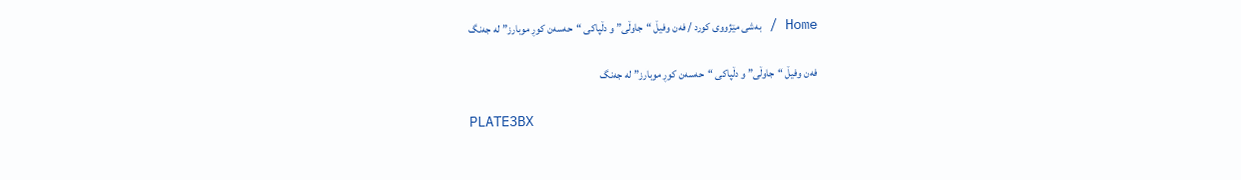Home / بەشی مێژووی كورد / فه‌ن وفيڵ “جاوڵى” و دڵپاكى “حه‌سه‌ن كوڕ موبارز” له‌ جه‌نگ

فه‌ن وفيڵ “جاوڵى” و دڵپاكى “حه‌سه‌ن كوڕ موبارز” له‌ جه‌نگ

PLATE3BX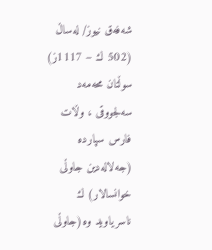شه‌فه‌ق نيوز/ له‌ساڵ (502 ك – 1117ز) سوڵتان محه‌مه‌د سه‌لجووقى ، وڵات فارس سپارده‌ (جه‌لاله‌دین جاوڵى خوانسالار) ك ناسرياويد وه(جاوڵى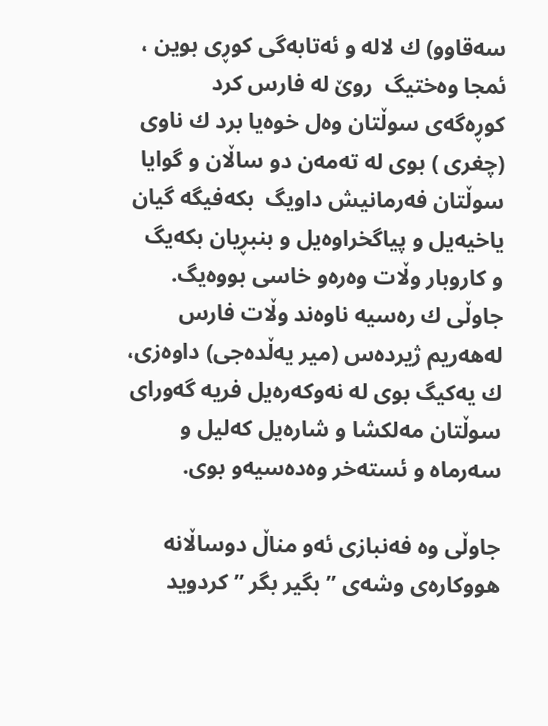سه‌قاوو) ك لاله ‌و ئه‌تابه‌گى كوڕى بوين ، ئمجا وه‌ختیگ  روێ له‌ فارس كرد كوڕه‌گه‌ى سوڵتان وه‌ل خوه‌یا برد ك ناوى (چغرى ) بوى له ته‌مه‌ن دو ساڵان و گوایا سوڵتان فه‌رمانیش داویگ  بكه‌فیگه‌ گیان یاخیه‌یل و پیاگخراوه‌یل و بنبڕیان بكه‌یگ  و كاروبار وڵات وه‌ره‌و خاسى بووه‌یگ. جاوڵى ك ره‌سیه‌ ناوه‌ند وڵات فارس له‌هه‌ریم ژیرده‌س (میر یه‌ڵده‌جى) داوه‌زى، ك یه‌كیگ بوى له‌ نه‌وكه‌ره‌یل فريه‌ گه‌وراى سوڵتان مه‌لكشا و شاره‌یل كه‌لیل و سه‌رماه و ئسته‌خر وه‌ده‌سیه‌و‌ بوى.

جاوڵى وه فه‌نبازى ئه‌و مناڵ دوساڵانه‌ هووكاره‌ى وشه‌ى ” بگیر بگر ” كردوید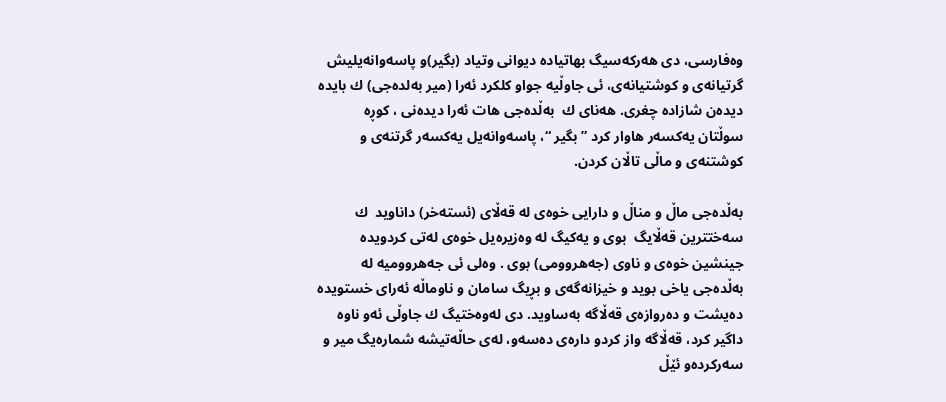وه‌فارسى، دى هه‌ركه‌سیگ بهاتياده‌ دیوانى وتیاد (بگیر)و پاسه‌وانه‌یلیش گرتیانه‌ى و كوشتیانه‌ى، ئى جاوڵیه‌ جواو كلكرد ئه‌را (میر به‌لده‌جى) ك بایده‌ دیده‌ن شازاده‌ چغرى. هه‌ناى ك  به‌ڵده‌جى هات ئه‌را دیده‌نى ، كوڕه‌ سوڵتان یه‌كسه‌ر هاوار كرد ” بگیر “، پاسه‌وانه‌یل یه‌كسه‌ر گرتنه‌ى و كوشتنه‌ى و ماڵى تاڵان كردن.

به‌ڵده‌جى ماڵ و مناڵ و دارایى خوه‌ى له‌ قه‌ڵاى (ئسته‌خر) داناوید  ك سه‌ختترین قه‌ڵایگ  بوى و یه‌كیگ له‌ وه‌زیره‌یل خوه‌ى له‌تى كردویده‌ جینشین خوه‌ى و ناوى (جه‌هروومى) بوى . وه‌لى ئى جه‌هروومیه‌ له‌ به‌ڵده‌جى یاخى بوید و خیزانه‌گه‌ى و بڕيگ سامان و ناوماڵه‌ ئه‌راى خستویده‌ ده‌یشت و ده‌روازه‌ى قه‌ڵاگه‌ به‌ساوید. دى له‌وه‌ختیگ ك جاوڵى ئه‌و ناوه‌ داگیر كرد، قه‌ڵاگه‌ واز كردو داره‌ى ده‌سه‌و، له‌ى حاڵه‌تیشه‌ شماره‌يگ میر و سه‌ركرده‌و ئێڵ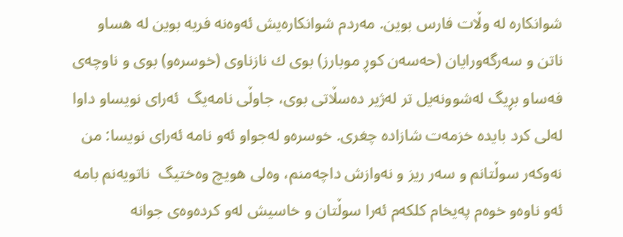شوانكاره‌ له‌ وڵات فارس بوین. مه‌ردم شوانكاره‌یش ئه‌وه‌نه‌ فريه‌ بوین له‌ هساو ناتن و سه‌رگه‌ورایان (حه‌سه‌ن كوڕ موبارز) بوى ك نازناوى (خوسره‌و) بوى و ناوچه‌ى فه‌ساو بڕيگ له‌شوونه‌یل تر له‌ژیر ده‌سڵاتى بوى، جاوڵى نامه‌یگ  ئه‌راى نویساو داوا له‌لى كرد بایده‌ خزمه‌ت شازاده‌ چغرى. خوسره‌و له‌جواو ئه‌و نامه‌ ئه‌راى نویسا: من نه‌وكه‌ر سوڵتانم و سه‌ر ریز و نه‌وازش داچه‌منم، وه‌لى هویچ وه‌ختیگ  نا‌تویه‌نم بامه‌ ئه‌و ناوه‌و خوه‌م په‌يخام كلكه‌م ئه‌را سوڵتان و خاسیش له‌و كرده‌وه‌ى جوانه‌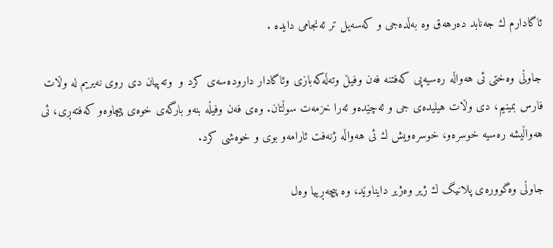ئاگادارم ك جه‌نابد ده‌رهه‌ق وه‌ به‌ڵده‌جى و كه‌سه‌یل تر ئه‌نجامى دایده‌ .

جاوڵى وه‌ختى ئى هه‌واڵه‌ ره‌سیه‌پى كه‌فتنه‌ فه‌ن وفیڵ وته‌ڵه‌كه‌بازى وئاگادار داروده‌سه‌ى كرد و  وته‌پیان دى روى نه‌یریم له‌ وڵات فارس بمینیم، دى وڵات هیلیده‌ى جى و ئه‌چێده‌و‌ ئه‌را خزمه‌ت سوڵتان. وه‌ى فه‌ن وفیڵه‌ بنه‌و بارگه‌ى خوه‌ى پیچاوه‌و كه‌فته‌ڕى، ئى هه‌واڵیشه‌ ره‌سیه‌ خوسره‌و، خوسره‌ویش ك ئى هه‌واڵه‌ ژنه‌فت ئارامه‌و بوى و خوه‌شى كرد.

جاوڵى وه‌گووره‌ى پلانيگ ك ژير وه‌ژير دايناوێد، وه‌ پیچه‌ڕیيا وه‌ل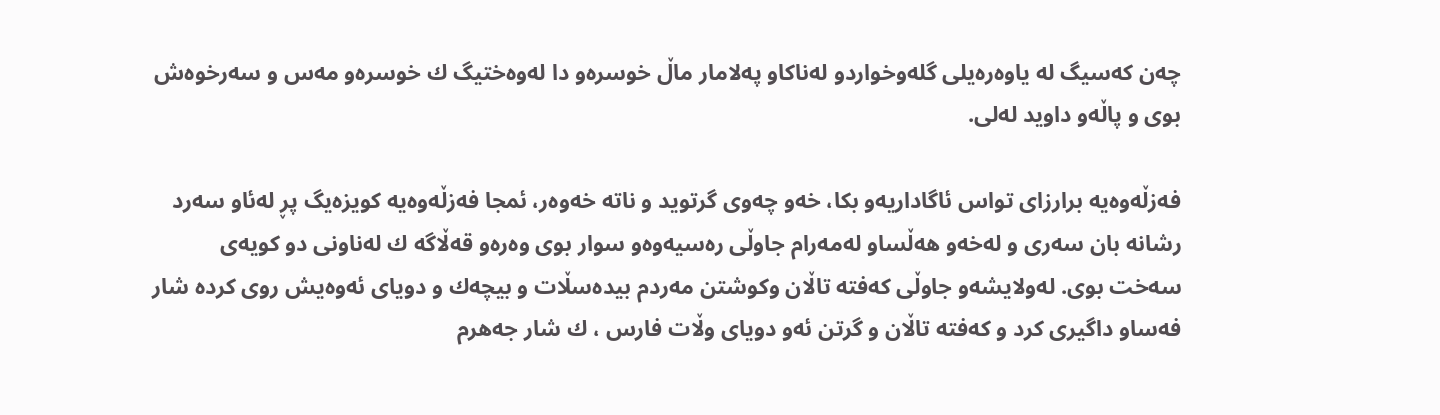چه‌ن كه‌سیگ له ‌یاوه‌ره‌یلى گله‌وخواردو له‌ناكاو په‌لامار ماڵ خوسره‌و دا له‌وه‌ختیگ ك خوسره‌و مه‌س و سه‌رخوه‌ش بوى و پاڵه‌و داوید له‌لى.

فه‌زڵه‌وه‌یه برارزاى تواس ئاگاداریه‌و بكا، خه‌و چه‌وى گرتوید و ناته‌ خه‌وه‌ر، ئمجا فه‌زڵه‌وه‌یه كویزه‌یگ پڕ له‌ئاو سه‌رد رشانه‌ بان سه‌رى و له‌خه‌و هه‌ڵساو له‌مه‌رام جاوڵى ره‌سیه‌وه‌و سوار بوى وه‌ره‌و قه‌ڵاگه‌ ك له‌ناونى دو كویه‌ى سه‌خت بوى. له‌ولايشه‌و‌ جاوڵى كه‌فته‌ تاڵان وكوشتن مه‌ردم بیده‌سڵات و بیچه‌ك و دوياى ئه‌وه‌يش روى كرده‌ شار فه‌ساو داگیرى كرد و كه‌فته‌ تاڵان و گرتن ئه‌و دویاى وڵات فارس ، ك شار جه‌هرم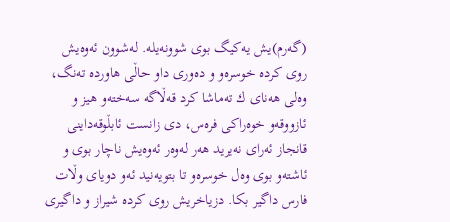(گه‌رم)یش یه‌كیگ بوى شوونه‌يله‌. له‌شوون ئه‌وه‌یش روى كرده‌ خوسره‌و و ده‌ورى داو حاڵى هاورده‌ ته‌نگ، وه‌لى هه‌ناى ك ته‌ماشا كرد قه‌ڵاگه‌ سه‌خته‌و هیز و ئازووقه‌و خوه‌راكى فره‌س، دى زانست ئابڵوقه‌داينى قانجاز ئه‌راى نه‌یريد هه‌ر له‌وه‌ر ئه‌وه‌يش ناچار بوى و ئاشته‌و بوى وه‌ل خوسره‌و تا بتویه‌نید ئه‌و دویاى وڵات فارس داگیر بكا. دزياخريش روى كرده‌ شیراز و داگیرى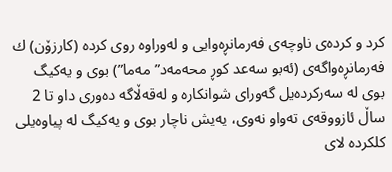كرد و كرده‌ى ناوچه‌ى فه‌رمانڕه‌وایى و له‌وراوه‌ روى كرده‌ (كارزۆن) ك فه‌رمانڕه‌واگه‌ى (ئه‌بو سه‌عد كوڕ محه‌مه‌د”مه‌ما”) بوى و یه‌كیگ بوى له‌ سه‌ركرده‌یل گه‌وراى شوانكاره‌ و له‌قه‌ڵاگه‌ ده‌ورى داو تا 2 ساڵ ئازووقه‌ى ته‌واو نه‌وى، يه‌يش ناچار بوى و یه‌كیگ له‌ پیاوه‌یلى كلكرده‌ لاى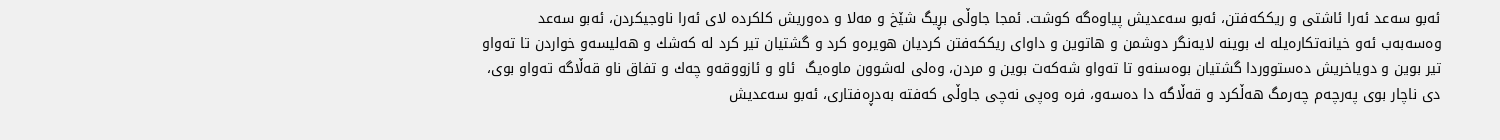ئه‌بو سه‌عد ئه‌را ئاشتى و ریككه‌فتن، ئه‌بو سه‌عدیش پیاوه‌گه‌ كوشت. ئمجا جاوڵى بڕ‌یگ شێخ و مه‌لا و ده‌وریش كلكرده‌ لاى ئه‌را ناوجیكردن، ئه‌بو سه‌عد وه‌سه‌به‌ب ئه‌و خیانه‌تكاره‌یله‌ ك بوینه‌ لایه‌نگر دوشمن و هاتوین و داواى ریككه‌فتن كردیان هویره‌و كرد و گشتیان تیر كرد له‌ كه‌شك و هه‌لیسه‌و خواردن تا ته‌واو تیر بوین و دوياخريش ده‌ستووردا گشتیان بوه‌سنه‌و تا ته‌واو شه‌كه‌ت بوین و مردن، وه‌لى له‌شوون ماوه‌یگ  ئاو و ئازووقه‌و چه‌ك و تفاق ناو قه‌ڵاگه‌ ته‌واو بوى، دى ناچار بوى په‌رچه‌م چه‌رمگ هه‌ڵكرد و قه‌ڵاگه‌ دا ده‌سه‌و، فره‌ وه‌پى نه‌چى جاوڵى كه‌فته‌ به‌دڕه‌فتارى، ئه‌بو سه‌عديش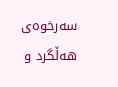سه‌رخوه‌ى هه‌ڵگرد و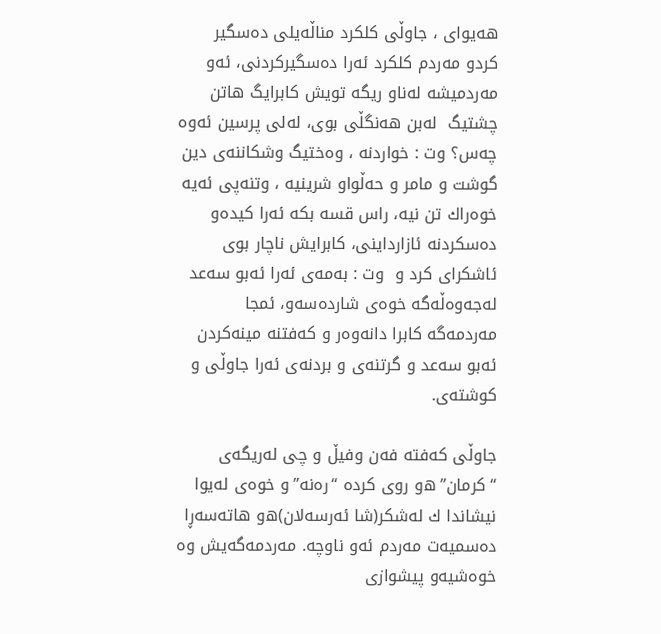هه‌یواى ، جاوڵى كلكرد مناڵه‌یلى ده‌سگیر كردو مه‌ردم كلكرد ئه‌را ده‌سگیركردنى، ئه‌و مه‌ردميشه‌ له‌ناو ریگه‌ تویش كابرایگ هاتن چشتیگ  له‌بن هه‌نگڵى بوى، له‌لى پرسین ئه‌وه‌ چه‌س؟ وت : خواردنه ، وه‌ختیگ وشكاننه‌ى دین گوشت و مامر و حه‌ڵواو شرینیه‌ ، وتنه‌پى ئه‌یه‌ خوه‌راك تن نیه‌، راس قسه بكه ئه‌را كیده‌و ده‌سكردنه‌ ئازارداینى، كابرایش ناچار بوى ئاشكراى كرد و  وت : به‌مه‌ى ئه‌را ئه‌بو سه‌عد له‌جه‌وه‌ڵه‌گه‌ خوه‌ى شارده‌سه‌و، ئمجا مه‌ردمه‌گه‌ كابرا دانه‌وه‌ر و كه‌فتنه‌ مینه‌كردن ئه‌بو سه‌عد و گرتنه‌ى و بردنه‌ى ئه‌را جاوڵى و كوشته‌ى.

جاوڵى كه‌فته‌ فه‌ن وفیڵ و چى له‌ریگه‌ى “كرمان”ه‌و‌ روى كرده‌ “ره‌نه‌”و خوه‌ى له‌یوا نیشاندا ك له‌شكر(شا ئه‌رسه‌لان)ه‌و هاته‌سه‌ڕا ده‌سميه‌ت مه‌ردم ئه‌و ناوچه‌. مه‌ردمه‌گه‌يش وه‌ خوه‌شیه‌و‌ پیشوازى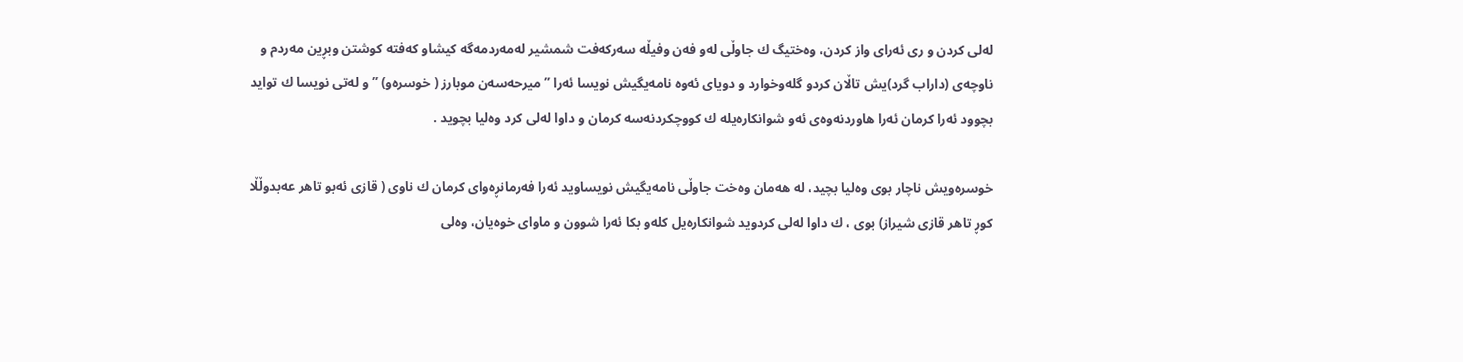له‌لى كردن و ری ئه‌راى واز كردن، وه‌ختیگ ك جاوڵى له‌و فه‌ن وفیڵه‌ سه‌ركه‌فت شمشیر له‌مه‌ردمه‌گه‌ كیشاو كه‌فته‌ كوشتن وبڕین مه‌ردم و ناوچه‌ى (داراب گرد)يش تاڵان كردو گله‌وخوارد و دویاى ئه‌وه‌ نامه‌یگيش نویسا ئه‌را ” میرحه‌سه‌ن موبارز ( خوسره‌و) ” و له‌تى نویسا ك تواید بچوود ئه‌را كرمان ئه‌را هاوردنه‌وه‌ى ئه‌و شوانكاره‌یله‌ ك كووچكردنه‌سه‌ كرمان و داوا له‌لى كرد وه‌لیا بچويد .

خوسره‌ويش ناچار بوى وه‌لیا بچيد، له‌ هه‌مان وه‌خت جاوڵى نامه‌یگیش نویساويد ئه‌را فه‌رمانڕه‌واى كرمان ك ناوى ( قازى ئه‌بو تاهر عه‌بدوڵڵا كوڕ تاهر قازى شیراز) بوى ، ك داوا له‌لى كردوید شوانكاره‌یل كله‌و بكا ئه‌را شوون و ماواى خوه‌یان، وه‌لى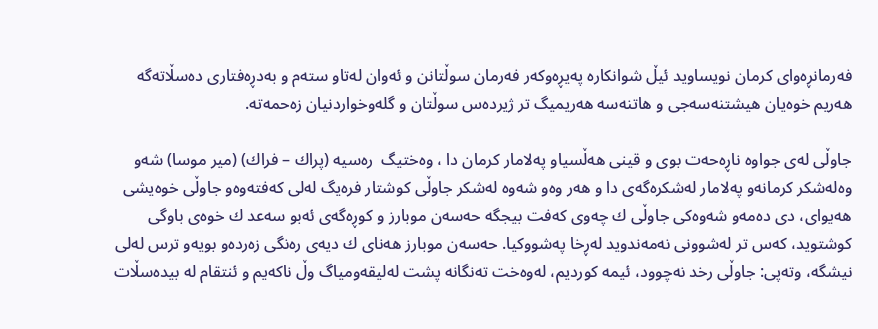فه‌رمانڕه‌واى كرمان نویساويد ئیڵ شوانكاره‌ په‌یڕه‌وكه‌ر فه‌رمان سوڵتانن و ئه‌وان له‌تاو سته‌م و به‌دڕه‌فتارى ده‌سڵاته‌گه‌ هه‌ریم خوه‌یان هیشتنه‌سه‌جى و هاتنه‌سه‌ هه‌ریمیگ تر ژیرده‌س سوڵتان و گله‌وخواردنیان زه‌حمه‌ته‌.

جاوڵى له‌ى جواوه‌ ناڕه‌حه‌ت بوى و قینى هه‌ڵسیاو په‌لامار كرمان دا ، وه‌ختیگ  ره‌سیه‌ (پراك – فراك) (میر موسا) شه‌و وه‌له‌شكر كرمانه‌و‌ په‌لامار له‌شكره‌گه‌ى دا و هه‌ر وه‌و شه‌وه‌ له‌شكر جاوڵى كوشتار فره‌یگ له‌لى كه‌فته‌وه‌و جاوڵى خوه‌یشى هه‌یواى، دى ده‌مه‌و شه‌وه‌كى جاوڵى ك چه‌وى كه‌فت بیجگه‌ حه‌سه‌ن موبارز و كوڕه‌گه‌ى ئه‌بو سه‌عد ك خوه‌ى باوگى كوشتويد، كه‌س تر له‌شوونى نه‌مه‌ندوید له‌ڕخا په‌شووكیا. حه‌سه‌ن موبارز هه‌ناى ك دیه‌ى ره‌نگى زه‌رده‌و بویه‌و ترس له‌لى نيشگه‌‌، وته‌پى: جاوڵى رخد نه‌چوود، ئیمه‌ كوردیم، له‌وه‌خت ته‌نگانه‌ پشت له‌لیقه‌ومیاگ وڵ نا‌كه‌یم و ئنتقام له‌ بیده‌سڵات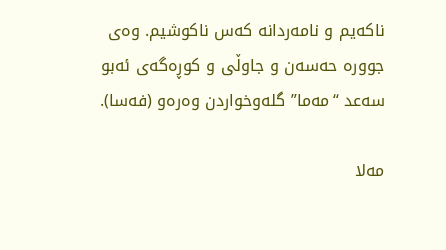نا‌كه‌یم و نامه‌ردانه‌ كه‌س ناكوشیم. وه‌ى جووره‌ حه‌سه‌ن و جاوڵى و كوڕه‌گه‌ى ئه‌بو سه‌عد “مه‌ما” گله‌وخواردن وه‌ره‌و (فه‌سا).

مه‌لا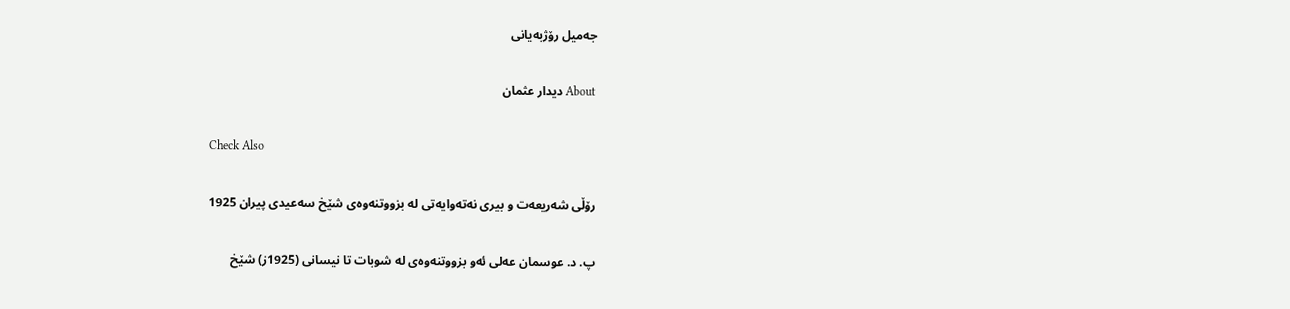جه‌ميل رۆژبه‌يانى

About دیدار عثمان

Check Also

رۆڵی شەریعەت ‌و بیری نەتەوایەتی له‌ بزووتنەوەی شێخ سەعیدی پیران 1925

پ. د. عوسمان عه‌لی ئەو بزووتنەوەی لە شوبات تا نیسانی (1925ز) شێخ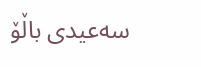سەعیدی باڵۆ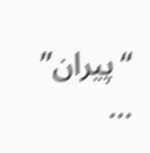“پیران” …